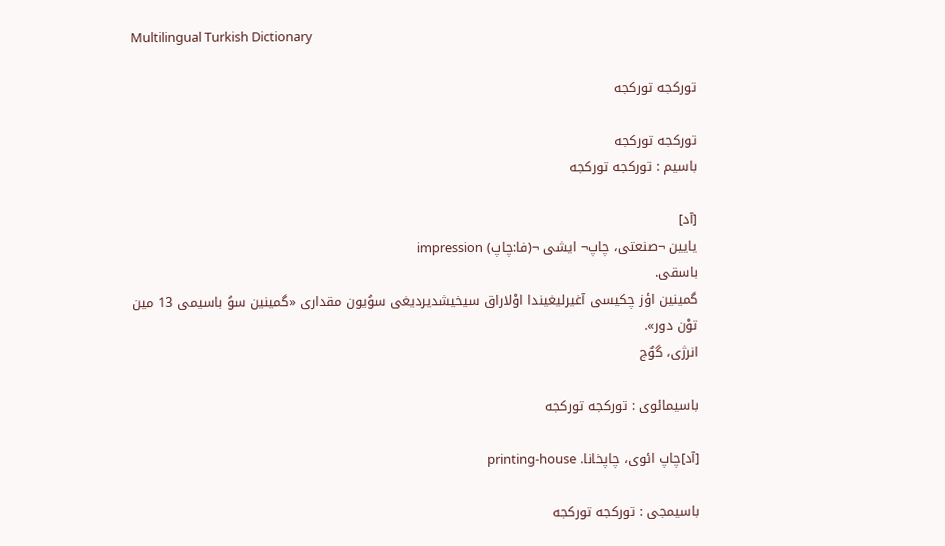Multilingual Turkish Dictionary

تورکجه تورکجه

تورکجه تورکجه
باسیم : تورکجه تورکجه

[آد]
یایین ¬صنعتی، چاپ¬ ایشی ¬(فا:چاپ) impression
باسقی.
گمینین اؤز چکیسی آغیرلیغیندا اوْلاراق سیخیشدیردیغی سوُیون مقداری «گمینین سوُ باسیمی 13 مین توْن دور».
انرژی، گوٌج

باسیمائوی : تورکجه تورکجه

[آد]چاپ ائوی، چاپخانا. printing-house

باسیمجی : تورکجه تورکجه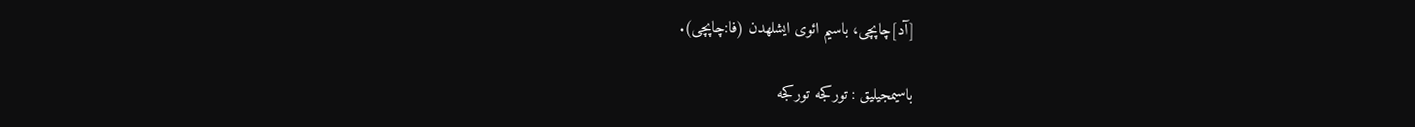[آد]چاپچی، باسیم ائوی ایشلهدن (فا:چاپچی).

باسیمجیلیق : تورکجه تورکجه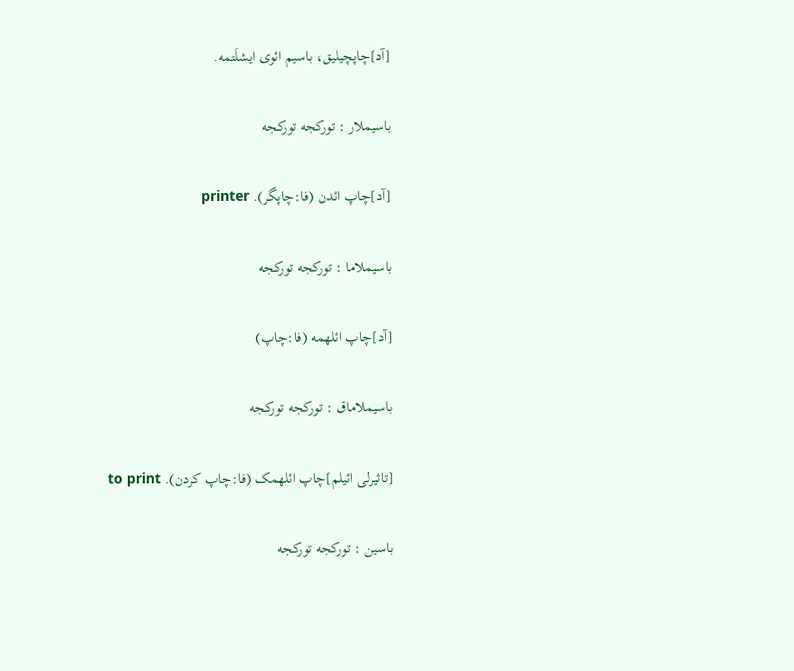[آد]چاپچیلیق، باسیم ائوی ایشلَتمه.

باسیملار : تورکجه تورکجه

[آد]چاپ ائدن (فا:چاپگر). printer

باسیملاما : تورکجه تورکجه

[آد]چاپ ائلهمه (فا:چاپ)

باسیملاماق : تورکجه تورکجه

[تاثیرلی ائیلم]چاپ ائلهمک (فا:چاپ کردن). to print

باسین : تورکجه تورکجه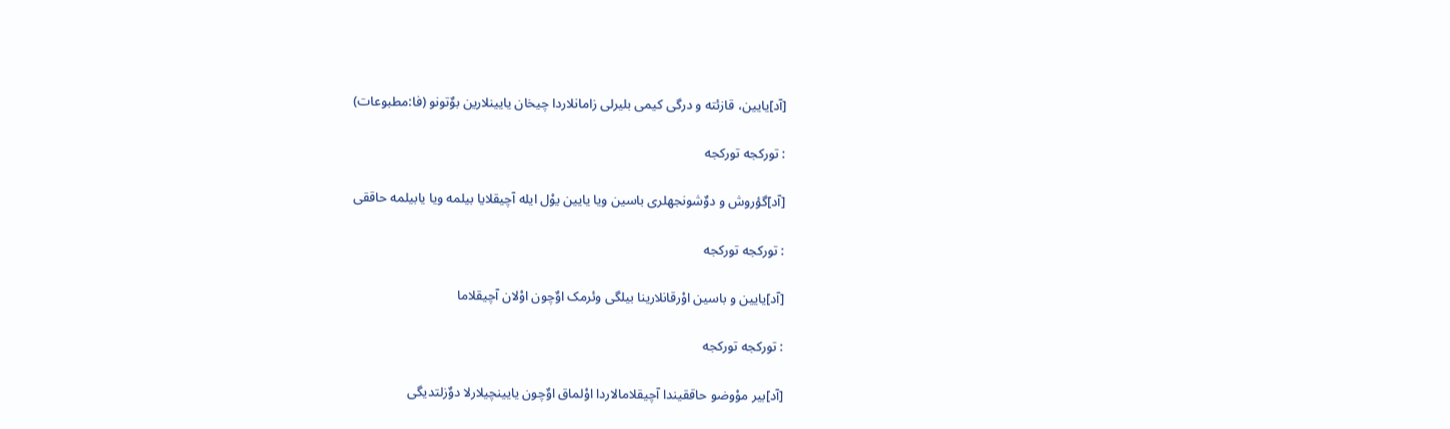[آد]یایین، قازئته و درگی کیمی بلیرلی زامانلاردا چیخان یایینلارین بوٌتونو (فا:مطبوعات)

: تورکجه تورکجه

[آد]گؤروش و دوٌشونجهلری باسین ویا یایین یوْل ایله آچیقلایا بیلمه ویا یابیلمه حاققی

: تورکجه تورکجه

[آد]یایین و باسین اوْرقانلارینا بیلگی وئرمک اوٌچون اوْلان آچیقلاما

: تورکجه تورکجه

[آد]بیر موْوضو حاققیندا آچیقلامالاردا اوْلماق اوٌچون یایینچیلارلا دوٌزلتدیگی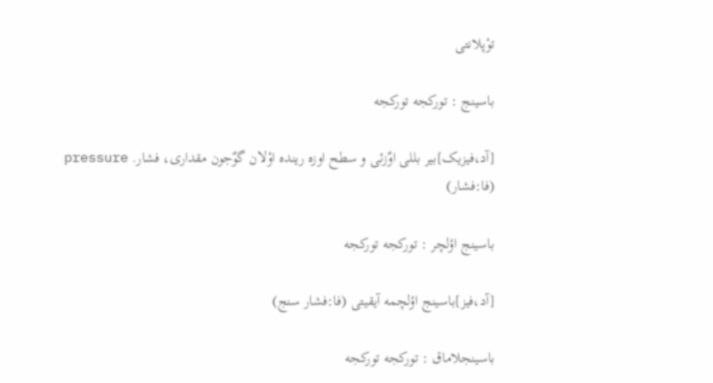توْپلانتی

باسینج : تورکجه تورکجه

[آد،فیزیک]بیر بللی اوٌزئی و سطح اوزه رینده اوْلان گوٌجون مقداری، فشار. pressure (فا:فشار)

باسینج اؤلچر : تورکجه تورکجه

[آد،فیز]باسینج اؤلچمه آیقیتی (فا:فشار سنج)

باسینجلاماق : تورکجه تورکجه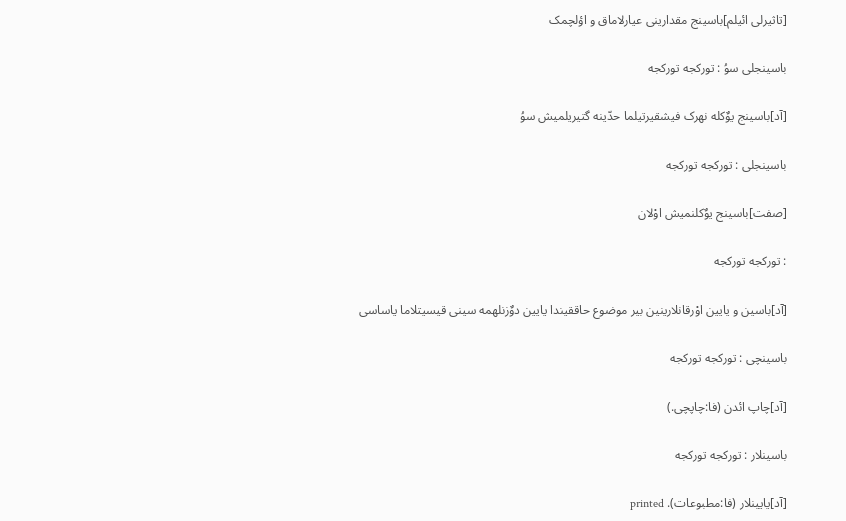[تاثیرلی ائیلم]باسینج مقدارینی عیارلاماق و اؤلچمک

باسینجلی سوُ : تورکجه تورکجه

[آد]باسینج یوٌکله نهرک فیشقیرتیلما حدّینه گتیریلمیش سوُ

باسینجلی : تورکجه تورکجه

[صفت]باسینج یوٌکلنمیش اوْلان

: تورکجه تورکجه

[آد]باسین و یایین اوْرقانلارینین بیر موضوع حاققیندا یایین دوٌزنلهمه سینی قیسیتلاما یاساسی

باسینچی : تورکجه تورکجه

[آد]چاپ ائدن (فا:چاپچی.)

باسینلار : تورکجه تورکجه

[آد]یایینلار (فا:مطبوعات). printed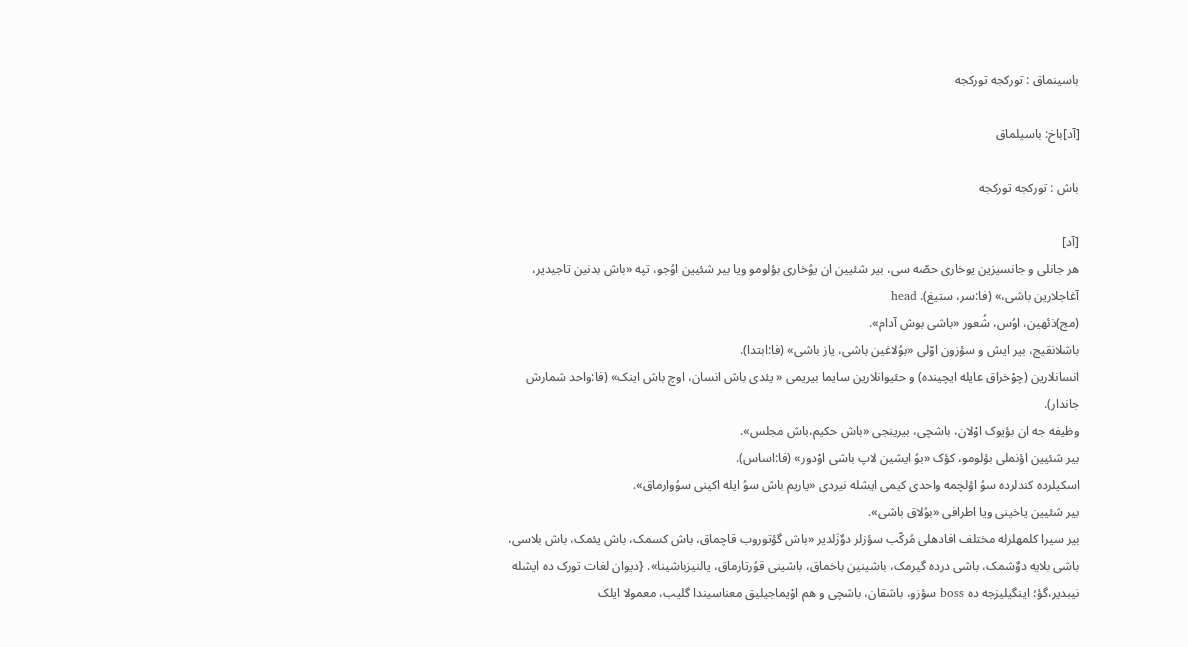باسینماق : تورکجه تورکجه

[آد]باخ: باسیلماق

باش : تورکجه تورکجه

[آد]
هر جانلی و جانسیزین یوخاری حصّه سی، بیر شئیین ان یوُخاری بؤلومو ویا بیر شئیین اوُجو، تپه «باش بدنین تاجیدیر، آغاجلارین باشی،» (فا:سر، ستیغ). head
(مج)ذئهین، اوُس، شُعور «باشی بوش آدام».
باشلانقیج، بیر ایش و سؤزون اوّلی «بوُلاغین باشی، یاز باشی» (فا:ابتدا).
انسانلارین (چوْخراق عایله ایچینده) و حئیوانلارین سایما بیریمی « یئدی باش انسان، اوچ باش اینک» (فا:واحد شمارش جاندار).
وظیفه جه ان بؤیوک اوْلان، باشچی، بیرینجی «باش حکیم،باش مجلس».
بیر شئیین اؤنملی بؤلومو، کؤک «بوُ ایشین لاپ باشی اوْدور» (فا:اساس).
اسکیلرده کندلرده سوُ اؤلچمه واحدی کیمی ایشله نیردی «یاریم باش سوُ ایله اکینی سوُوارماق».
بیر شئیین یاخینی ویا اطرافی «بوُلاق باشی».
بیر سیرا کلمهلرله مختلف افادهلی مُرکّب سؤزلر دوٌزَلدیر «باش گؤتوروب قاچماق، باش کسمک، باش یئمک، باش بلاسی، باشی بلایه دوٌشمک، باشی درده گیرمک، باشینین باخماق، باشینی قوُرتارماق، یالنیزباشینا». {دیوان لغات تورک ده ایشله نیبدیر،گؤ؛ اینگیلیزجه ده boss سؤزو، باشقان، باشچی و هم اوْیماجیلیق معناسیندا گلیب، معمولا ایلک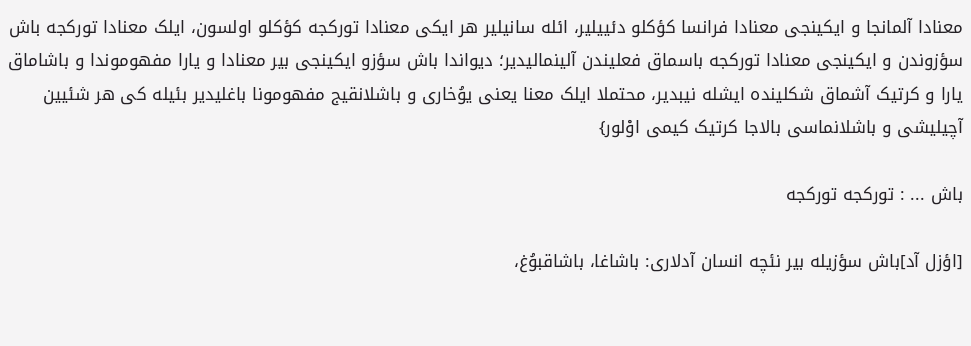معنادا آلمانجا و ایکینجی معنادا فرانسا کؤکلو دئییلیر، ائله سانیلیر هر ایکی معنادا تورکجه کؤکلو اولسون، ایلک معنادا تورکجه باش سؤزوندن و ایکینجی معنادا تورکجه باسماق فعلیندن آلینمالیدیر؛ دیواندا باش سؤزو ایکینجی بیر معنادا و یارا مفهوموندا و باشاماق یارا و کرتیک آشماق شکلینده ایشله نیبدیر، محتملا ایلک معنا یعنی یوُخاری و باشلانقیج مفهومونا باغلیدیر بئیله کی هر شئیین آچیلیشی و باشلانماسی بالاجا کرتیک کیمی اوْلور}

باش ... : تورکجه تورکجه

[اؤزل آد]باش سؤزیله بیر نئچه انسان آدلاری: باشاغا، باشاقبوُغ،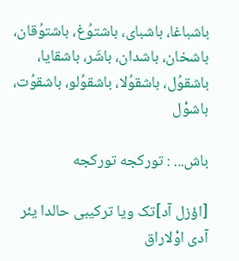باشباغا، باشبای، باشتوُغ، باشتوُقان، باشخان، باشدان، باشَر، باشقایا، باشقوُل، باشقوُلا، باشقوُلو، باشقوُت، باشوْل

باش... : تورکجه تورکجه

[اؤزل آد]تک ویا ترکیبی حالدا یئر آدی اوْلاراق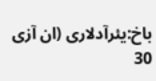باخ:یئرآدلاری (ان آزی 30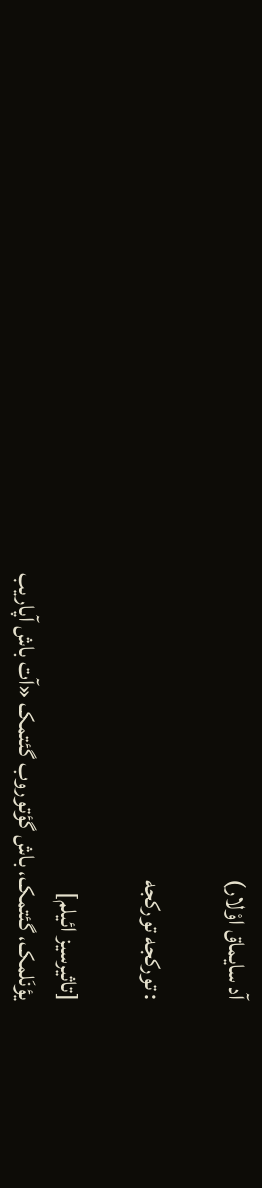آد سایماق اوْلار)

: تورکجه تورکجه

[تاثیرسیز ائیلم]
یؤنَلمک، گئتمک، باش گؤتوروب گئتمک «آت باش آپاریب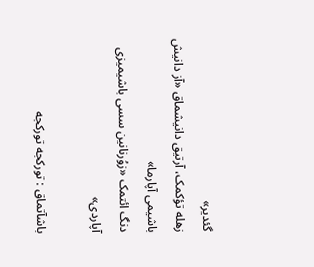گئدیر»
زهله تؤکمک، آرتیق دانیشماق «آز دانیش باشیمی آپارما»
دنگ ائتمک «زوُرنانین سسی باشیمیزی آپاردی»

باشآتماق : تورکجه تورکجه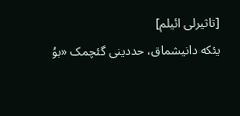[تاثیرلی ائیلم]
یئکه دانیشماق، حددینی گئچمک «بوُ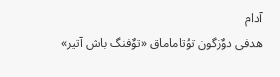آدام
هدفی دوٌزگون توُتاماماق «توٌفنگ باش آتیر»